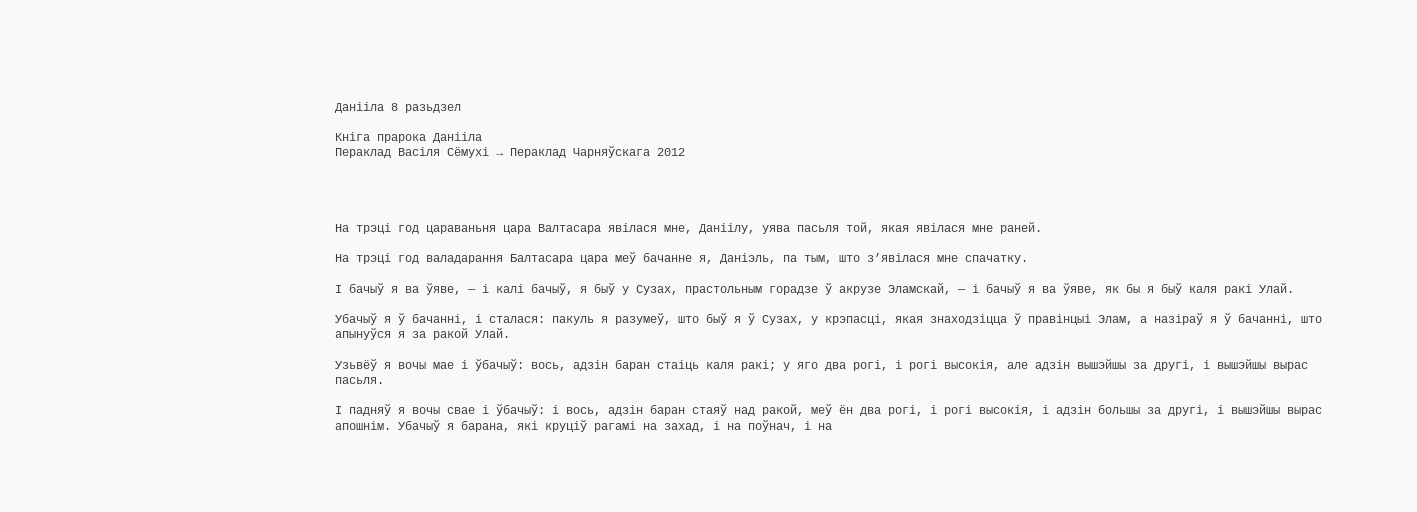Данііла 8 разьдзел

Кніга прарока Данііла
Пераклад Васіля Сёмухі → Пераклад Чарняўскага 2012




На трэці год цараваньня цара Валтасара явілася мне, Даніілу, уява пасьля той, якая явілася мне раней.

На трэці год валадарання Балтасара цара меў бачанне я, Даніэль, па тым, што з’явілася мне спачатку.

І бачыў я ва ўяве, — і калі бачыў, я быў у Сузах, прастольным горадзе ў акрузе Эламскай, — і бачыў я ва ўяве, як бы я быў каля ракі Улай.

Убачыў я ў бачанні, і сталася: пакуль я разумеў, што быў я ў Сузах, у крэпасці, якая знаходзіцца ў правінцыі Элам, а назіраў я ў бачанні, што апынуўся я за ракой Улай.

Узьвёў я вочы мае і ўбачыў: вось, адзін баран стаіць каля ракі; у яго два рогі, і рогі высокія, але адзін вышэйшы за другі, і вышэйшы вырас пасьля.

І падняў я вочы свае і ўбачыў: і вось, адзін баран стаяў над ракой, меў ён два рогі, і рогі высокія, і адзін большы за другі, і вышэйшы вырас апошнім. Убачыў я барана, які круціў рагамі на захад, і на поўнач, і на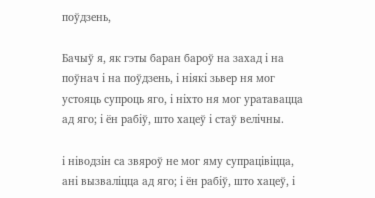поўдзень,

Бачыў я, як гэты баран бароў на захад і на поўнач і на поўдзень, і ніякі зьвер ня мог устояць супроць яго, і ніхто ня мог уратавацца ад яго; і ён рабіў, што хацеў і стаў велічны.

і ніводзін са звяроў не мог яму супрацівіцца, ані вызваліцца ад яго; і ён рабіў, што хацеў, і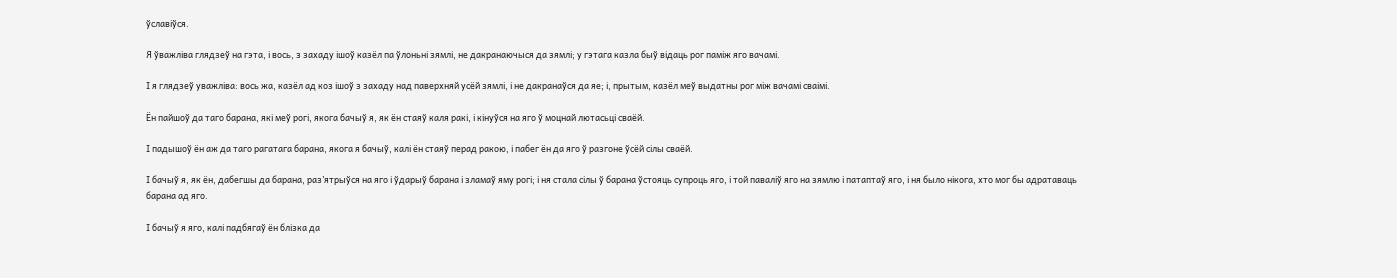ўславіўся.

Я ўважліва глядзеў на гэта, і вось, з захаду ішоў казёл па ўлоньні зямлі, не дакранаючыся да зямлі; у гэтага казла быў відаць рог паміж яго вачамі.

І я глядзеў уважліва: вось жа, казёл ад коз ішоў з захаду над паверхняй усёй зямлі, і не дакранаўся да яе; і, прытым, казёл меў выдатны рог між вачамі сваімі.

Ён пайшоў да таго барана, які меў рогі, якога бачыў я, як ён стаяў каля ракі, і кінуўся на яго ў моцнай лютасьці сваёй.

І падышоў ён аж да таго рагатага барана, якога я бачыў, калі ён стаяў перад ракою, і пабег ён да яго ў разгоне ўсёй сілы сваёй.

І бачыў я, як ён, дабегшы да барана, раз’ятрыўся на яго і ўдарыў барана і зламаў яму рогі; і ня стала сілы ў барана ўстояць супроць яго, і той паваліў яго на зямлю і патаптаў яго, і ня было нікога, хто мог бы адратаваць барана ад яго.

І бачыў я яго, калі падбягаў ён блізка да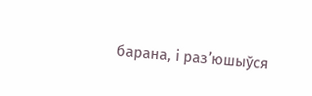барана, і раз’юшыўся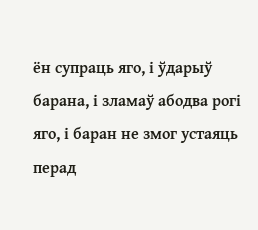ён супраць яго, і ўдарыў барана, і зламаў абодва рогі яго, і баран не змог устаяць перад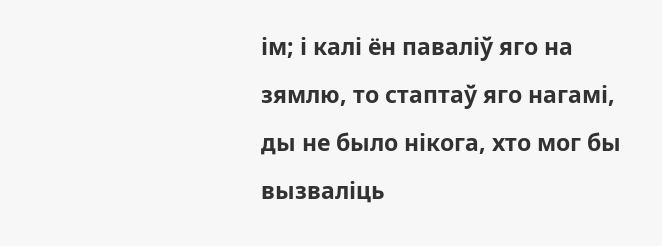ім; і калі ён паваліў яго на зямлю, то стаптаў яго нагамі, ды не было нікога, хто мог бы вызваліць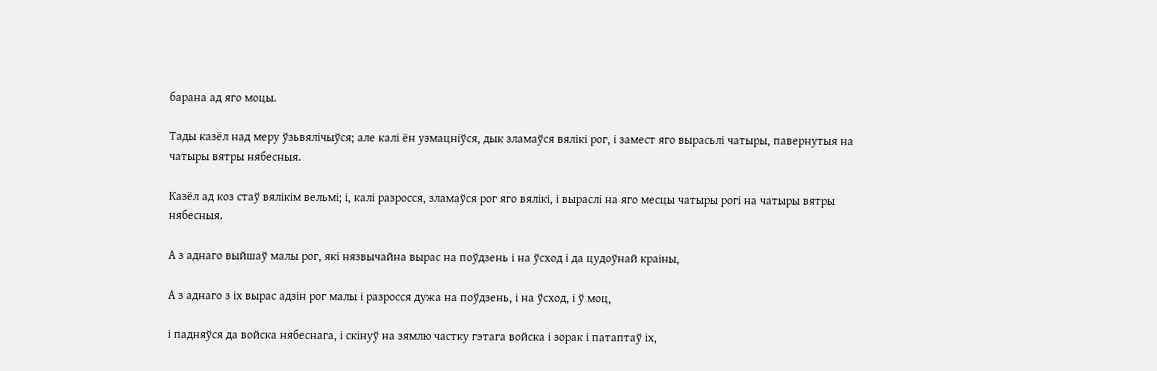барана ад яго моцы.

Тады казёл над меру ўзьвялічыўся; але калі ён узмацніўся, дык зламаўся вялікі рог, і замест яго вырасьлі чатыры, павернутыя на чатыры вятры нябесныя.

Казёл ад коз стаў вялікім вельмі; і, калі разросся, зламаўся рог яго вялікі, і выраслі на яго месцы чатыры рогі на чатыры вятры нябесныя.

А з аднаго выйшаў малы рог, які нязвычайна вырас на поўдзень і на ўсход і да цудоўнай краіны,

А з аднаго з іх вырас адзін рог малы і разросся дужа на поўдзень, і на ўсход, і ў моц,

і падняўся да войска нябеснага, і скінуў на зямлю частку гэтага войска і зорак і патаптаў іх,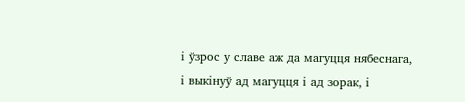і ўзрос у славе аж да магуцця нябеснага, і выкінуў ад магуцця і ад зорак, і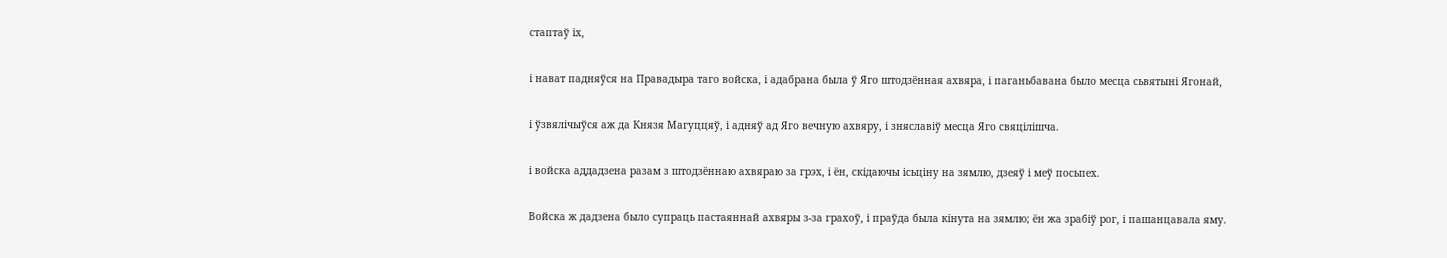стаптаў іх,

і нават падняўся на Правадыра таго войска, і адабрана была ў Яго штодзённая ахвяра, і паганьбавана было месца сьвятыні Ягонай,

і ўзвялічыўся аж да Князя Магуццяў, і адняў ад Яго вечную ахвяру, і зняславіў месца Яго свяцілішча.

і войска аддадзена разам з штодзённаю ахвяраю за грэх, і ён, скідаючы ісьціну на зямлю, дзеяў і меў посьпех.

Войска ж дадзена было супраць пастаяннай ахвяры з-за грахоў, і праўда была кінута на зямлю; ён жа зрабіў рог, і пашанцавала яму.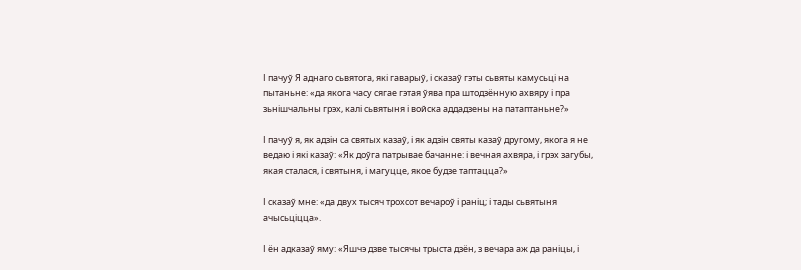І пачуў Я аднаго сьвятога, які гаварыў, і сказаў гэты сьвяты камусьці на пытаньне: «да якога часу сягае гэтая ўява пра штодзённую ахвяру і пра зьнішчальны грэх, калі сьвятыня і войска аддадзены на патаптаньне?»

І пачуў я, як адзін са святых казаў, і як адзін святы казаў другому, якога я не ведаю і які казаў: «Як доўга патрывае бачанне: і вечная ахвяра, і грэх загубы, якая сталася, і святыня, і магуцце, якое будзе таптацца?»

І сказаў мне: «да двух тысяч трохсот вечароў і раніц; і тады сьвятыня ачысьціцца».

І ён адказаў яму: «Яшчэ дзве тысячы трыста дзён, з вечара аж да раніцы, і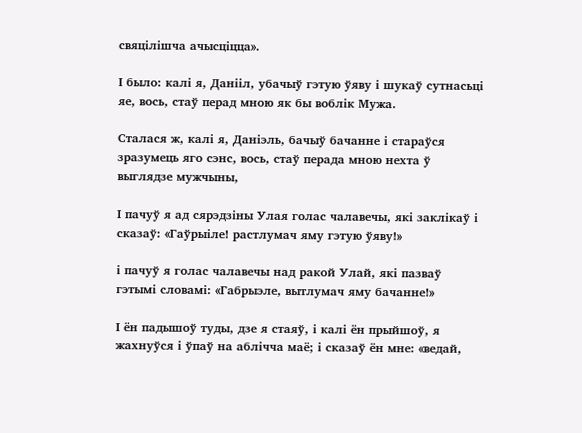свяцілішча ачысціцца».

І было: калі я, Данііл, убачыў гэтую ўяву і шукаў сутнасьці яе, вось, стаў перад мною як бы воблік Мужа.

Сталася ж, калі я, Даніэль, бачыў бачанне і стараўся зразумець яго сэнс, вось, стаў перада мною нехта ў выглядзе мужчыны,

І пачуў я ад сярэдзіны Улая голас чалавечы, які заклікаў і сказаў: «Гаўрыіле! растлумач яму гэтую ўяву!»

і пачуў я голас чалавечы над ракой Улай, які пазваў гэтымі словамі: «Габрыэле, вытлумач яму бачанне!»

І ён падышоў туды, дзе я стаяў, і калі ён прыйшоў, я жахнуўся і ўпаў на аблічча маё; і сказаў ён мне: «ведай,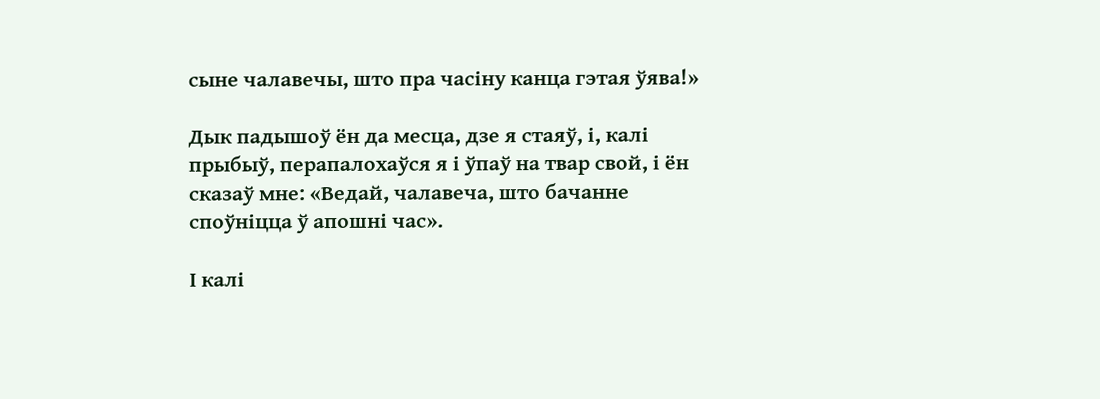сыне чалавечы, што пра часіну канца гэтая ўява!»

Дык падышоў ён да месца, дзе я стаяў, і, калі прыбыў, перапалохаўся я і ўпаў на твар свой, і ён сказаў мне: «Ведай, чалавеча, што бачанне споўніцца ў апошні час».

І калі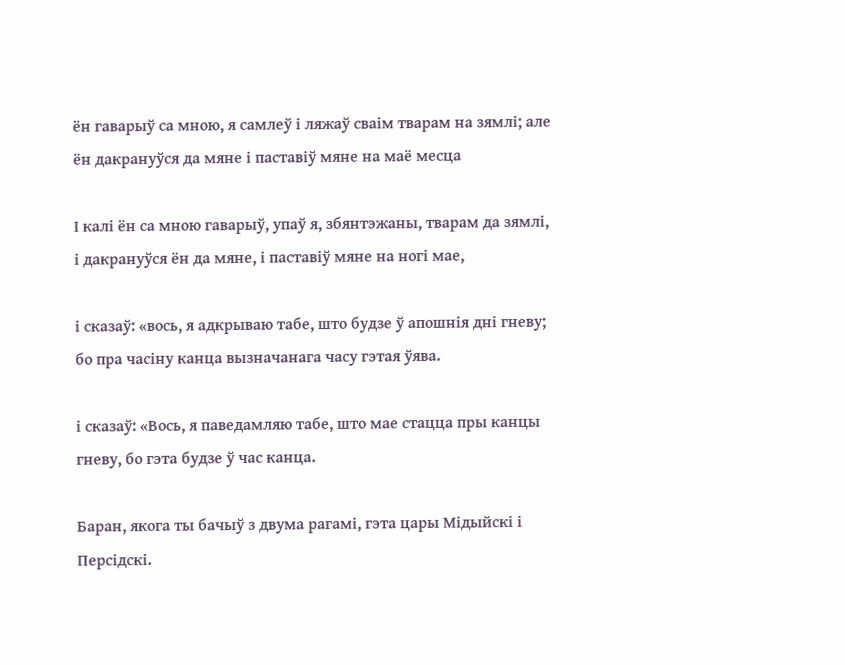ён гаварыў са мною, я самлеў і ляжаў сваім тварам на зямлі; але ён дакрануўся да мяне і паставіў мяне на маё месца

І калі ён са мною гаварыў, упаў я, збянтэжаны, тварам да зямлі, і дакрануўся ён да мяне, і паставіў мяне на ногі мае,

і сказаў: «вось, я адкрываю табе, што будзе ў апошнія дні гневу; бо пра часіну канца вызначанага часу гэтая ўява.

і сказаў: «Вось, я паведамляю табе, што мае стацца пры канцы гневу, бо гэта будзе ў час канца.

Баран, якога ты бачыў з двума рагамі, гэта цары Мідыйскі і Персідскі.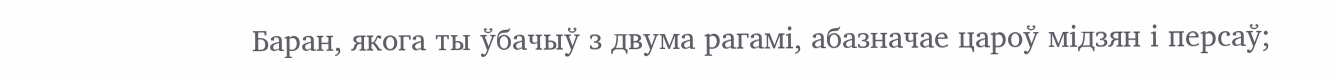Баран, якога ты ўбачыў з двума рагамі, абазначае цароў мідзян і персаў;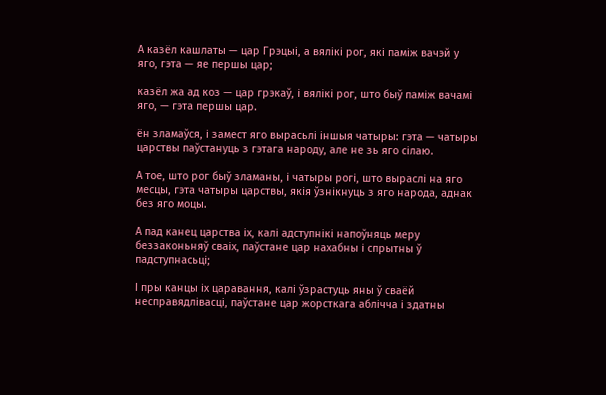А казёл кашлаты — цар Грэцыі, а вялікі рог, які паміж вачэй у яго, гэта — яе першы цар;

казёл жа ад коз — цар грэкаў, і вялікі рог, што быў паміж вачамі яго, — гэта першы цар.

ён зламаўся, і замест яго вырасьлі іншыя чатыры: гэта — чатыры царствы паўстануць з гэтага народу, але не зь яго сілаю.

А тое, што рог быў зламаны, і чатыры рогі, што выраслі на яго месцы, гэта чатыры царствы, якія ўзнікнуць з яго народа, аднак без яго моцы.

А пад канец царства іх, калі адступнікі напоўняць меру беззаконьняў сваіх, паўстане цар нахабны і спрытны ў падступнасьці;

І пры канцы іх царавання, калі ўзрастуць яны ў сваёй несправядлівасці, паўстане цар жорсткага аблічча і здатны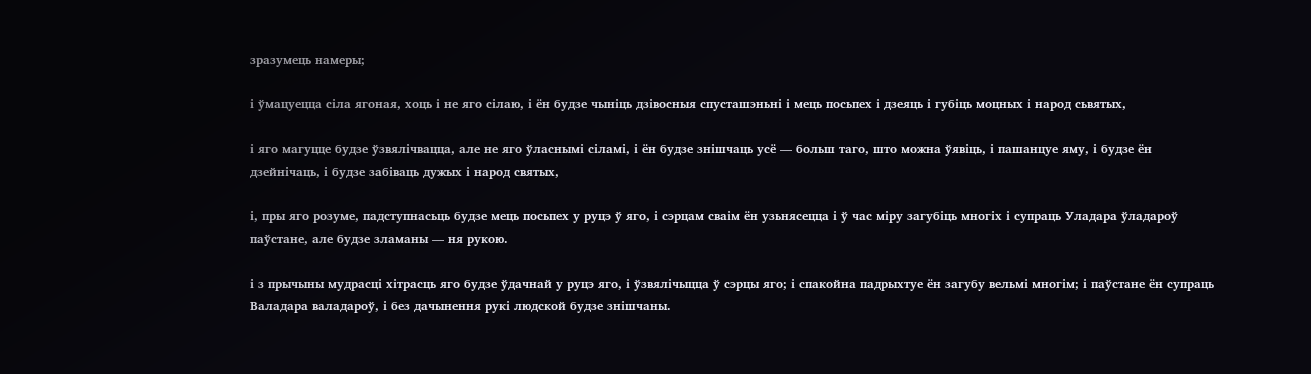зразумець намеры;

і ўмацуецца сіла ягоная, хоць і не яго сілаю, і ён будзе чыніць дзівосныя спусташэньні і мець посьпех і дзеяць і губіць моцных і народ сьвятых,

і яго магуцце будзе ўзвялічвацца, але не яго ўласнымі сіламі, і ён будзе знішчаць усё — больш таго, што можна ўявіць, і пашанцуе яму, і будзе ён дзейнічаць, і будзе забіваць дужых і народ святых,

і, пры яго розуме, падступнасьць будзе мець посьпех у руцэ ў яго, і сэрцам сваім ён узьнясецца і ў час міру загубіць многіх і супраць Уладара ўладароў паўстане, але будзе зламаны — ня рукою.

і з прычыны мудрасці хітрасць яго будзе ўдачнай у руцэ яго, і ўзвялічыцца ў сэрцы яго; і спакойна падрыхтуе ён загубу вельмі многім; і паўстане ён супраць Валадара валадароў, і без дачынення рукі людской будзе знішчаны.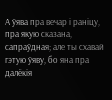А ўява пра вечар і раніцу, пра якую сказана, сапраўдная; але ты схавай гэтую ўяву, бо яна пра далёкія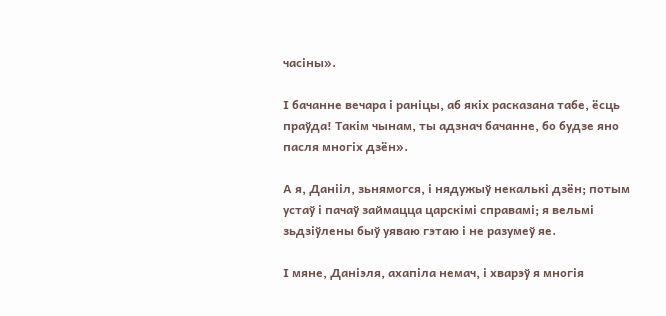часіны».

І бачанне вечара і раніцы, аб якіх расказана табе, ёсць праўда! Такім чынам, ты адзнач бачанне, бо будзе яно пасля многіх дзён».

А я, Данііл, зьнямогся, і нядужыў некалькі дзён; потым устаў і пачаў займацца царскімі справамі; я вельмі зьдзіўлены быў уяваю гэтаю і не разумеў яе.

І мяне, Даніэля, ахапіла немач, і хварэў я многія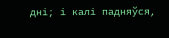дні; і калі падняўся,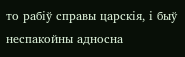то рабіў справы царскія, і быў неспакойны адносна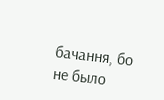бачання, бо не было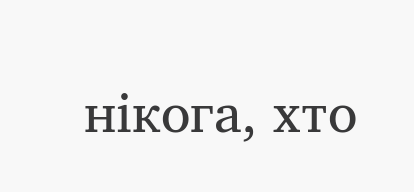нікога, хто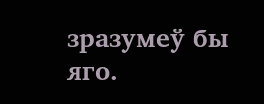зразумеў бы яго.